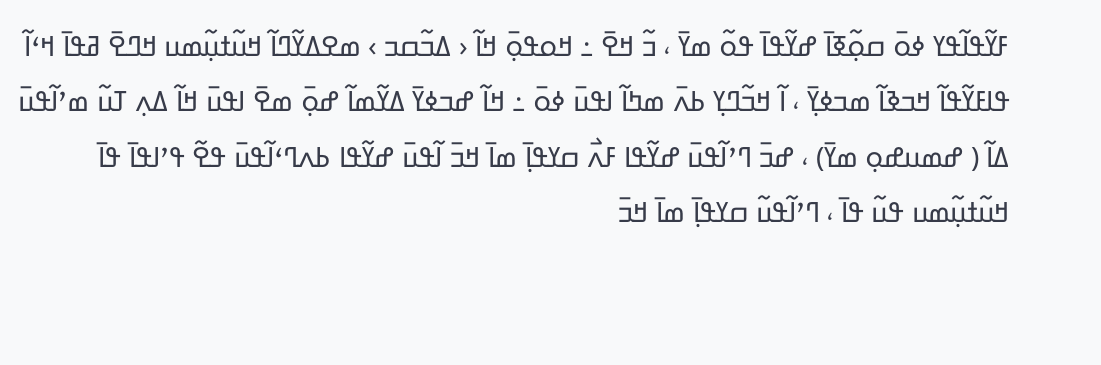ߓߌ߬ߟߊ߬ߟߌ ߦߋ߫ ߛߋ߲߬ߧߊ߫ ߝߌ߬ߟߊ߫ ߟߋ߬ ߘߌ߫ ، ߏ߬ ߞߐ߫ ߸ ߞߋߟߋ߲߫ ߞߊ߬ ‹ ߡߏ߬ߛߏ › ߘߐߡߌ߬ߣߊ߬ ߞߎ߬ߙߎ߲߬ߘߎ ߞߣߐ߫ ߥߟߊ߫ ߞߵߊ߬ ߟߊߓߌ߬ߟߊ߬ ߞߏߢߊ߬ ߘߏߦߌ߲߫ ، ߊ߬ ߞߏ߬ߣߌ߲ ߕߍ߫ ߘߤߊ߬ ߊߟߎ߫ ߦߋ߫ ߸ ߞߊ߬ ߝߏߦߌ߫ ߡߌ߬ߘߊ߬ ߝߋ߲߫ ߘߐ߫ ߊߟߎ߫ ߞߊ߬ ߡߍ߲ ߠߎ߬ ߘߴߊ߬ߟߎ߫ ߡߊ߬ ( ߝߘߎߝߋ߲ ߘߌ߫) ، ߝߏ߫ ߣߴߊ߬ߟߎ߫ ߝߌ߬ߟߊ ߓߍ߯ ߛߌߟߊ߲߫ ߘߊ߫ ߞߏ߫ ߊ߬ߟߎ߫ ߝߌ߬ߟߊ ߕߍߣߵߊ߬ߟߎ߫ ߟߐ߬ ߟߴߊߟߊ߫ ߟߊ߫ ߞߎ߬ߙߎ߲߬ߘߎ ߟߎ߬ ߟߊ߫ ، ߣߴߊ߬ߟߎ߬ ߛߌߟߊ߲߫ ߘߊ߫ ߞߏ߫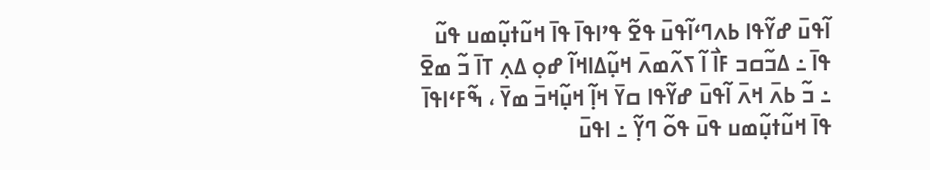ߊ߬ߟߎ߫ ߝߌ߬ߟߊ ߕߍߣߵߊ߬ߟߎ߫ ߟߐ߬ ߟߴߊߟߊ߫ ߟߊ߫ ߞߎ߬ߙߎ߲߬ߘߎ ߟߎ߬ ߟߊ߫ ߸ ߡߏ߬ߛߏ ߓߊ߯ ߊ߬ ߖߍ߬ߘߍ߫ ߞߎ߲߬ߡߊߞߊ߬ ߝߋ߲ ߡߍ߲ ߠߊ߫ ߏ߬ ߘߐ߫ ߸ ߏ߬ ߕߍ߫ ߞߍ߫ ߊ߬ߟߎ߫ ߝߌ߬ߟߊ ߛߌ߫ ߞߊ߲߬ ߞߎ߲߬ߞߏ߫ ߘߌ߫ ، ߒ߬ߓߵߊߟߊ߫ ߟߊ߫ ߞߎ߬ߙߎ߲߬ߘߎ ߟߎ߫ ߟߋ߬ ߣߌ߲߬ ߸ ߊߟߎ߫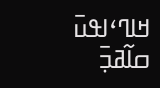ߞߊߣߵߊߟߎ߫ ߛߊ߬ߥߏ߲߫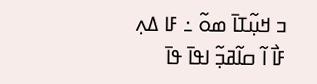ߏ ߞߎ߲߬ߠߊ߫ ߘߋ߬ ߸ ߓߊ ߡߍ߲ ߓߊ߯ ߊ߬ ߛߊ߬ߥߏ߲߬ ߊߟߊ߫ ߟߊ߫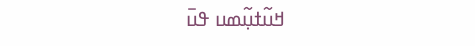ߞߎ߬ߙߎ߲߬ߘߎ ߟߎ߫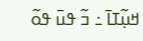ߞߎ߲߬ߠߊ߫ ߸ ߏ߬ ߟߎ߫ ߟߋ߬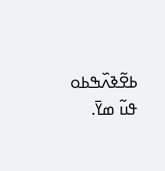ߕߐ߬ߢߍ߰ߒߕߋ ߟߎ߬ ߘߌ߫.